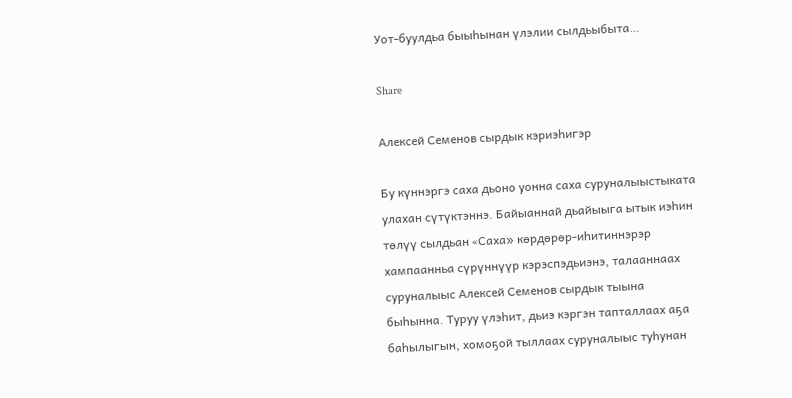Уот-буулдьа быыһынан үлэлии сылдьыбыта…

Share

Алексей Семенов сырдык кэриэһигэр

Бу күннэргэ саха дьоно уонна саха суруналыыстыката улахан сүтүктэннэ. Байыаннай дьайыыга ытык иэһин төлүү сылдьан «Cаха» көрдөрөр-иһитиннэрэр хампаанньа сүрүннүүр кэрэспэдьиэнэ, талааннаах суруналыыс Алексей Семенов сырдык тыына быһынна. Туруу үлэһит, дьиэ кэргэн тапталлаах аҕа баһылыгын, хомоҕой тыллаах суруналыыс туһунан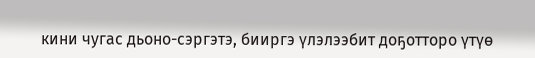кини чугас дьоно-сэргэтэ, бииргэ үлэлээбит доҕотторо үтүө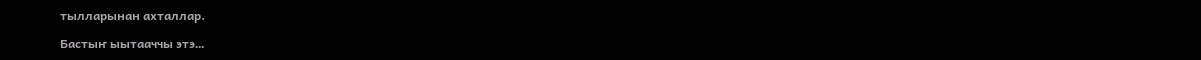тылларынан ахталлар.

Бастыҥ ыытааччы этэ…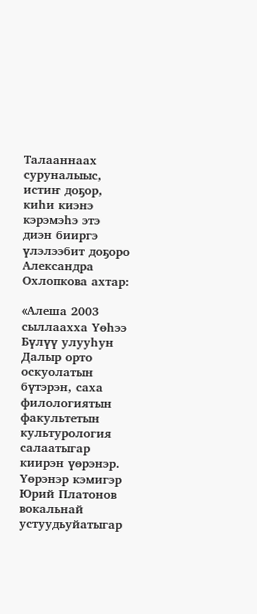Талааннаах суруналыыс, истиҥ доҕор, киһи киэнэ кэрэмэһэ этэ диэн бииргэ үлэлээбит доҕоро Александра Охлопкова ахтар:

«Алеша 2003 сыллаахха Үөһээ Бүлүү улууһун Далыр орто оскуолатын бүтэрэн, саха филологиятын факультетын культурология салаатыгар киирэн үөрэнэр. Үөрэнэр кэмигэр Юрий Платонов вокальнай устуудьуйатыгар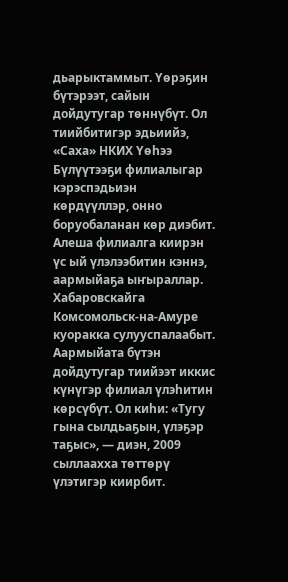дьарыктаммыт. Үөрэҕин бүтэрээт, сайын дойдутугар төннүбүт. Ол тиийбитигэр эдьиийэ, «Саха» НКИХ Үөһээ Бүлүүтээҕи филиалыгар кэрэспэдьиэн көрдүүллэр, онно боруобаланан көр диэбит. Алеша филиалга киирэн үс ый үлэлээбитин кэннэ, аармыйаҕа ыҥыраллар. Хабаровскайга Комсомольск-на-Амуре куоракка сулууспалаабыт. Аармыйата бүтэн дойдутугар тиийээт иккис күнүгэр филиал үлэһитин көрсүбүт. Ол киһи: «Тугу гына сылдьаҕын, үлэҕэр таҕыс», — диэн, 2009 сыллаахха төттөрү үлэтигэр киирбит.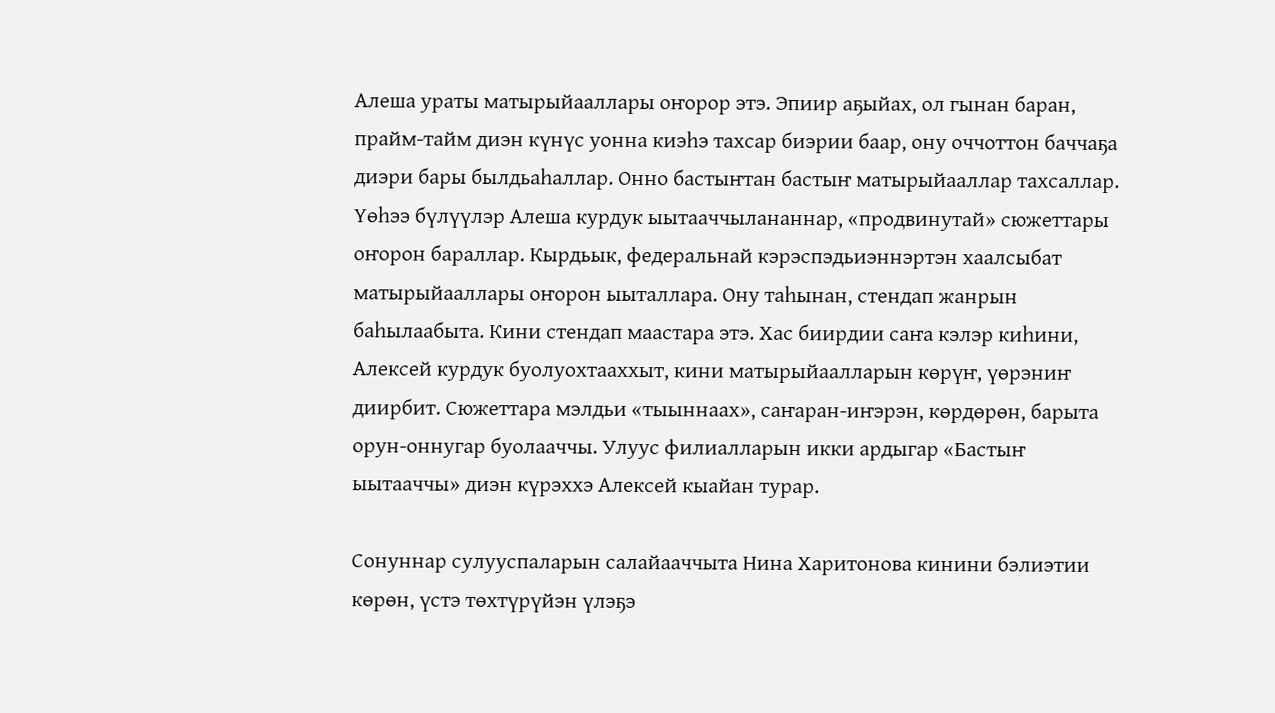Алеша ураты матырыйааллары оҥорор этэ. Эпиир аҕыйах, ол гынан баран, прайм-тайм диэн күнүс уонна киэһэ тахсар биэрии баар, ону оччоттон баччаҕа диэри бары былдьаһаллар. Онно бастыҥтан бастыҥ матырыйааллар тахсаллар. Үөһээ бүлүүлэр Алеша курдук ыытааччылананнар, «продвинутай» сюжеттары оҥорон бараллар. Кырдьык, федеральнай кэрэспэдьиэннэртэн хаалсыбат матырыйааллары оҥорон ыыталлара. Ону таһынан, стендап жанрын баһылаабыта. Кини стендап маастара этэ. Хас биирдии саҥа кэлэр киһини, Алексей курдук буолуохтааххыт, кини матырыйаалларын көрүҥ, үөрэниҥ диирбит. Сюжеттара мэлдьи «тыыннаах», саҥаран-иҥэрэн, көрдөрөн, барыта орун-оннугар буолааччы. Улуус филиалларын икки ардыгар «Бастыҥ ыытааччы» диэн күрэххэ Алексей кыайан турар.

Сонуннар сулууспаларын салайааччыта Нина Харитонова кинини бэлиэтии көрөн, үстэ төхтүрүйэн үлэҕэ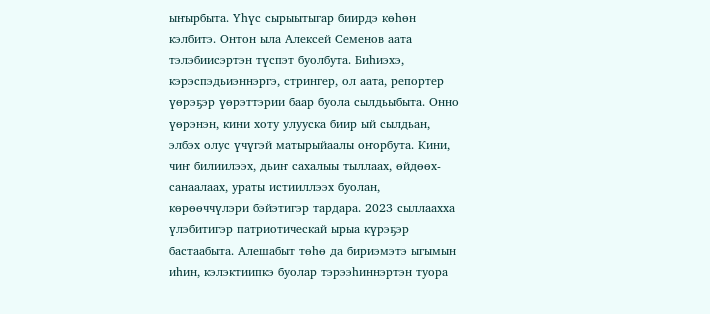ыҥырбыта. Үһүс сырыытыгар биирдэ көһөн кэлбитэ. Онтон ыла Алексей Семенов аата тэлэбиисэртэн түспэт буолбута. Биһиэхэ, кэрэспэдьиэннэргэ, стрингер, ол аата, репортер үөрэҕэр үөрэттэрии баар буола сылдьыбыта. Онно үөрэнэн, кини хоту улууска биир ый сылдьан, элбэх олус үчүгэй матырыйаалы оҥорбута. Кини, чиҥ билиилээх, дьиҥ сахалыы тыллаах, өйдөөх-санаалаах, ураты истииллээх буолан, көрөөччүлэри бэйэтигэр тардара. 2023 сыллаахха үлэбитигэр патриотическай ырыа күрэҕэр бастаабыта. Алешабыт төһө да бириэмэтэ ыгымын иһин, кэлэктиипкэ буолар тэрээһиннэртэн туора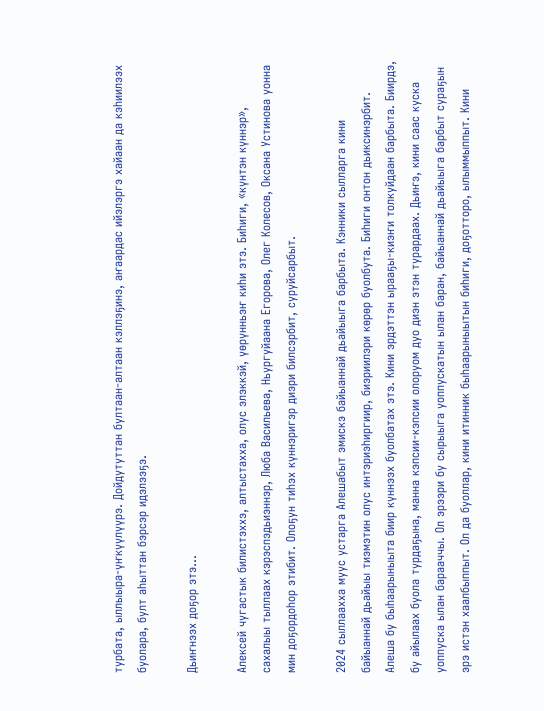турбата, ыллыыра-үҥкүүлүүрэ. Дойдутуттан бултаан-алтаан кэллэҕинэ, аҥаардас ийэлэргэ хайаан да кэһиилээх буолара, булт аһыттан бэрсэр идэлээҕэ.

Дьиҥнээх доҕор этэ…

Алексей чугастык билистэххэ, алтыстахха, олус элэккэй, үөрүнньэҥ киһи этэ. Биһиги, «күнтэн күннэр», сахалыы тыллаах кэрэспэдьиэннэр, Люба Васильева, Ньургуйаана Егорова, Олег Колесов, Оксана Устинова уонна мин доҕордоһор этибит. Олоҕун тиһэх күннэригэр диэри билсэрбит, суруйсарбыт.

2024 сыллаахха муус устарга Алешабыт эмискэ байыаннай дьайыыга барбыта. Кэнники сылларга кини байыаннай дьайыы тиэмэтин олус интэриэһиргиир, биэриилэри көрөр буолбута. Биһиги онтон дьиксинэрбит. Алеша бу быһаарыныыта биир күннээх буолбатах этэ. Кини эрдэттэн ырааҕы-киэҥи толкуйдаан барбыта. Биирдэ, бу айылаах буола турдаҕына, манна кэпсии-кэпсии олоруом дуо диэн этэн турардаах. Дьиҥэ, кини саас куска уоппуска ылан барааччы. Ол эрээри бу сырыыга уоппускатын ылан баран, байыаннай дьайыыга барбыт сураҕын эрэ истэн хаалбыппыт. Ол да буоллар, кини итинник быһаарыныытын биһиги, доҕотторо, ылыммыппыт. Кини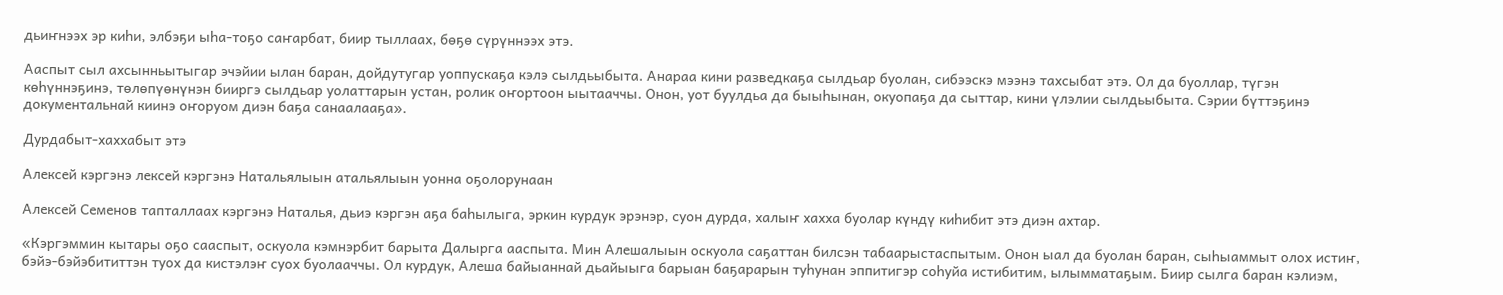дьиҥнээх эр киһи, элбэҕи ыһа-тоҕо саҥарбат, биир тыллаах, бөҕө сүрүннээх этэ.

Ааспыт сыл ахсынньытыгар эчэйии ылан баран, дойдутугар уоппускаҕа кэлэ сылдьыбыта. Анараа кини разведкаҕа сылдьар буолан, сибээскэ мээнэ тахсыбат этэ. Ол да буоллар, түгэн көһүннэҕинэ, төлөпүөнүнэн бииргэ сылдьар уолаттарын устан, ролик оҥортоон ыытааччы. Онон, уот буулдьа да быыһынан, окуопаҕа да сыттар, кини үлэлии сылдьыбыта. Сэрии бүттэҕинэ документальнай киинэ оҥоруом диэн баҕа санаалааҕа».

Дурдабыт-хаххабыт этэ

Алексей кэргэнэ лексей кэргэнэ Натальялыын атальялыын уонна оҕолорунаан

Алексей Семенов тапталлаах кэргэнэ Наталья, дьиэ кэргэн аҕа баһылыга, эркин курдук эрэнэр, суон дурда, халыҥ хахха буолар күндү киһибит этэ диэн ахтар.

«Кэргэммин кытары оҕо сааспыт, оскуола кэмнэрбит барыта Далырга ааспыта. Мин Алешалыын оскуола саҕaттан билсэн табаарыстаспытым. Онон ыал да буолан баран, сыһыаммыт олох истиҥ, бэйэ-бэйэбититтэн туох да кистэлэҥ суох буолааччы. Ол курдук, Алеша байыаннай дьайыыга барыан баҕарарын туһунан эппитигэр соһуйа истибитим, ылымматаҕым. Биир сылга баран кэлиэм,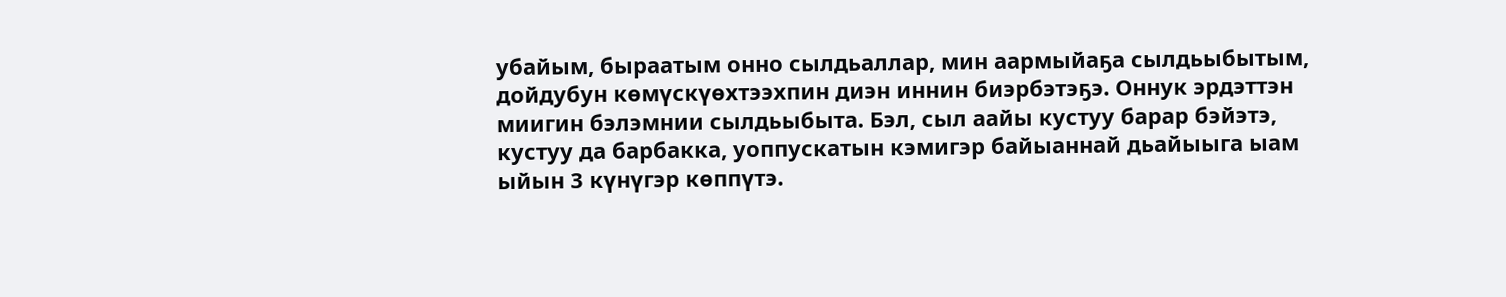убайым, быраатым онно сылдьаллар, мин аармыйаҕа сылдьыбытым, дойдубун көмүскүөхтээхпин диэн иннин биэрбэтэҕэ. Оннук эрдэттэн миигин бэлэмнии сылдьыбыта. Бэл, сыл аайы кустуу барар бэйэтэ, кустуу да барбакка, уоппускатын кэмигэр байыаннай дьайыыга ыам ыйын 3 күнүгэр көппүтэ.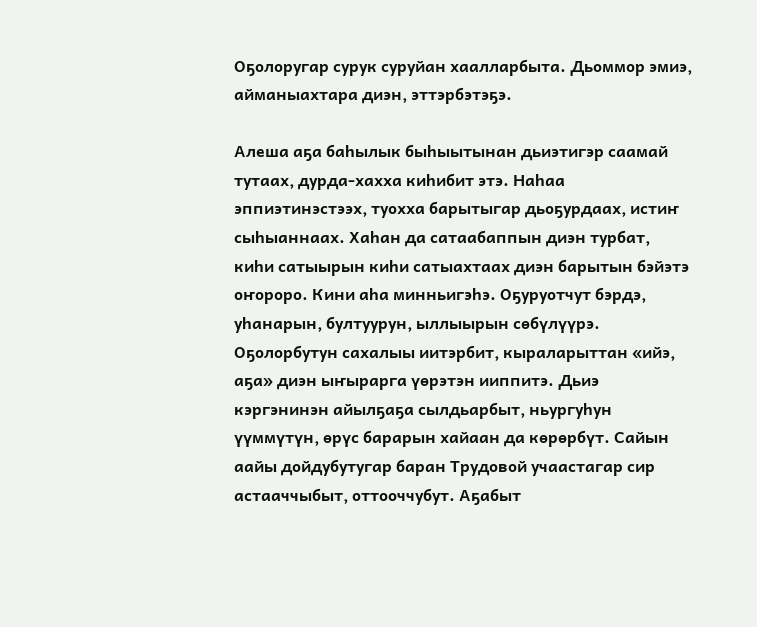Оҕолоругар сурук суруйан хаалларбыта. Дьоммор эмиэ, айманыахтара диэн, эттэрбэтэҕэ.

Алеша аҕа баһылык быһыытынан дьиэтигэр саамай тутаах, дурда-хахха киһибит этэ. Наһаа эппиэтинэстээх, туохха барытыгар дьоҕурдаах, истиҥ сыһыаннаах. Хаһан да сатаабаппын диэн турбат, киһи сатыырын киһи сатыахтаах диэн барытын бэйэтэ оҥороро. Кини аһа минньигэһэ. Оҕуруотчут бэрдэ, уһанарын, бултуурун, ыллыырын сөбүлүүрэ. Оҕолорбутун сахалыы иитэрбит, кыраларыттан «ийэ, аҕа» диэн ыҥырарга үөрэтэн ииппитэ. Дьиэ кэргэнинэн айылҕаҕа сылдьарбыт, ньургуһун үүммүтүн, өрүс барарын хайаан да көрөрбүт. Сайын аайы дойдубутугар баран Трудовой учаастагар сир астааччыбыт, оттооччубут. Аҕабыт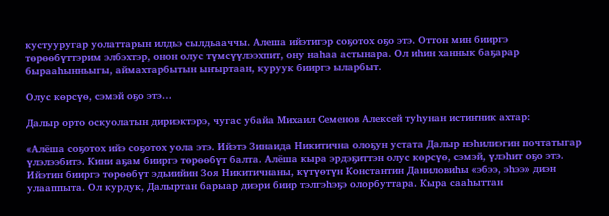кустууругар уолаттарын илдьэ сылдьааччы. Алеша ийэтигэр соҕотох оҕо этэ. Оттон мин бииргэ төрөөбүттэрим элбэхтэр, онон олус түмсүүлээхпит, ону наһаа астынара. Ол иһин ханнык баҕарар бырааһынньыгы, аймахтарбытын ыҥыртаан, куруук бииргэ ыларбыт.

Олус көрсүө, сэмэй оҕо этэ…

Далыр орто оскуолатын дириэктэрэ, чугас убайа Михаил Семенов Алексей туһунан истиҥник ахтар:

«Алёша соҕотох ийэ соҕотох уола этэ. Ийэтэ Зинаида Никитична олоҕун устата Далыр нэһилиэгин почтатыгар үлэлээбитэ. Кини аҕам бииргэ төрөөбүт балта. Алёша кыра эрдэҕиттэн олус көрсүө, сэмэй, үлэһит оҕо этэ. Ийэтин бииргэ төрөөбүт эдьиийин Зоя Никитичнаны, күтүөтүн Константин Даниловиһы «эбээ, эһээ» диэн улааппыта. Ол курдук, Далыртан барыар диэри биир тэлгэһэҕэ олорбуттара. Кыра сааһыттан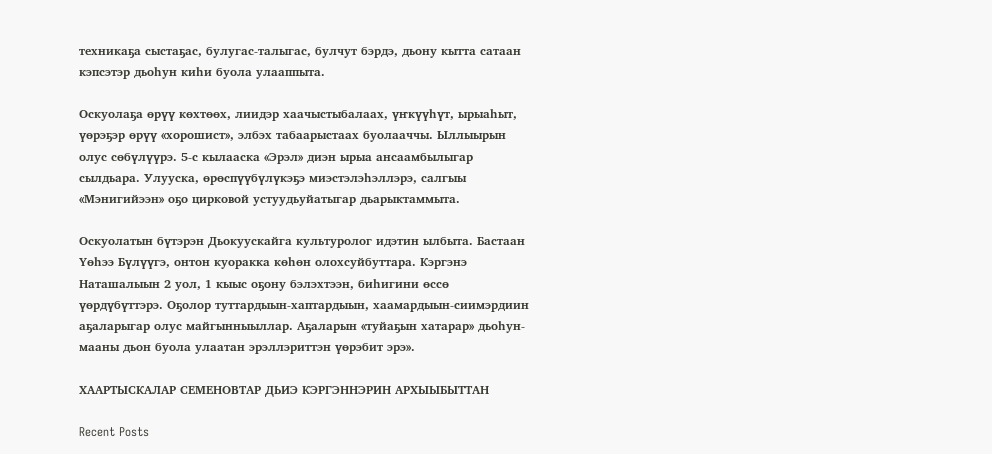техникаҕа сыстаҕас, булугас-талыгас, булчут бэрдэ, дьону кытта сатаан кэпсэтэр дьоһун киһи буола улааппыта.

Оскуолаҕа өрүү көхтөөх, лиидэр хаачыстыбалаах, үҥкүүһүт, ырыаһыт, үөрэҕэр өрүү «хорошист», элбэх табаарыстаах буолааччы. Ыллыырын олус сөбүлүүрэ. 5‑с кылааска «Эрэл» диэн ырыа ансаамбылыгар сылдьара. Улууска, өрөспүүбүлүкэҕэ миэстэлэһэллэрэ, салгыы «Мэнигийээн» оҕо цирковой устуудьуйатыгар дьарыктаммыта.

Оскуолатын бүтэрэн Дьокуускайга культуролог идэтин ылбыта. Бастаан Үөһээ Бүлүүгэ, онтон куоракка көһөн олохсуйбуттара. Кэргэнэ Наташалыын 2 уол, 1 кыыс оҕону бэлэхтээн, биһигини өссө үөрдүбүттэрэ. Оҕолор туттардыын-хаптардыын, хаамардыын-сиимэрдиин аҕаларыгар олус майгынныыллар. Аҕаларын «туйаҕын хатарар» дьоһун-мааны дьон буола улаатан эрэллэриттэн үөрэбит эрэ».

ХААРТЫСКАЛАР СЕМЕНОВТАР ДЬИЭ КЭРГЭННЭРИН АРХЫЫБЫТТАН

Recent Posts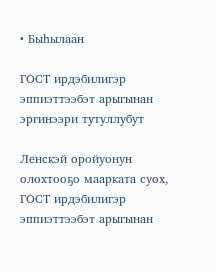• Быһылаан

ГОСТ ирдэбилигэр эппиэттээбэт арыгынан эргинээри тутуллубут

Ленскэй оройуонун олохтооҕо маарката суох, ГОСТ ирдэбилигэр эппиэттээбэт арыгынан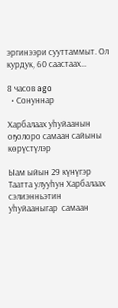эргинээри сууттаммыт. Ол курдук, 60 саастаах…

8 часов ago
  • Сонуннар

Харбалаах уһуйаанын оҕолоро самаан сайыны көрүстүлэр

Ыам ыйын 29 күнүгэр Таатта улууһун Харбалаах сэлиэнньэтин уһуйааныгар  самаан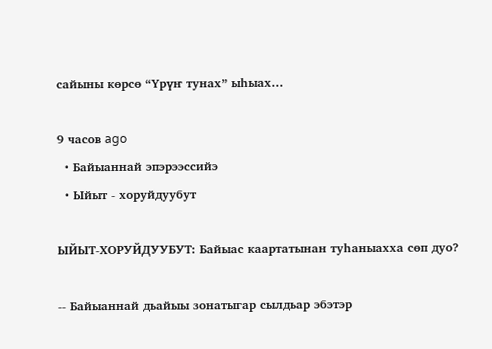сайыны көрсө “Үрүҥ тунах” ыһыах…

9 часов ago
  • Байыаннай эпэрээссийэ
  • Ыйыт - хоруйдуубут

ЫЙЫТ-ХОРУЙДУУБУТ: Байыас каартатынан туһаныахха сөп дуо?

-- Байыаннай дьайыы зонатыгар сылдьар эбэтэр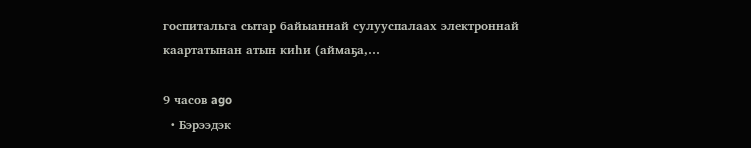госпитальга сытар байыаннай сулууспалаах электроннай каартатынан атын киһи (аймаҕа,…

9 часов ago
  • Бэрээдэк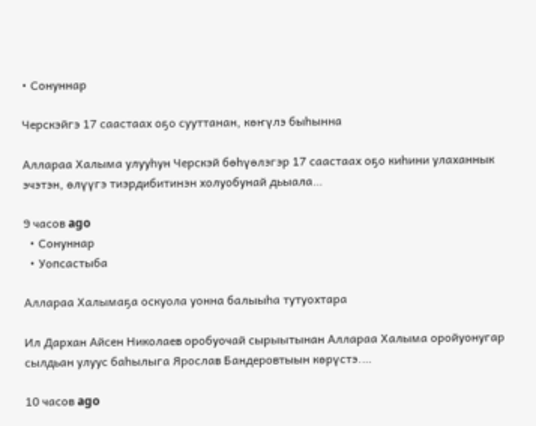• Сонуннар

Черскэйгэ 17 саастаах оҕо сууттанан, көҥүлэ быһынна

Аллараа Халыма улууһун Черскэй бөһүөлэгэр 17 саастаах оҕо киһини улаханнык эчэтэн, өлүүгэ тиэрдибитинэн холуобунай дьыала…

9 часов ago
  • Сонуннар
  • Уопсастыба

Аллараа Халымаҕа оскуола уонна балыыһа тутуохтара

Ил Дархан Айсен Николаев оробуочай сырыытынан Аллараа Халыма оройуонугар сылдьан улуус баһылыга Ярослав Бандеровтыын көрүстэ.…

10 часов ago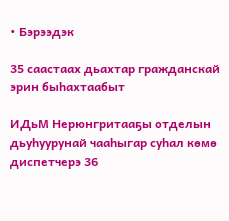• Бэрээдэк

35 саастаах дьахтар гражданскай эрин быһахтаабыт

ИДьМ Нерюнгритааҕы отделын дьуһуурунай чааһыгар суһал көмө диспетчерэ 36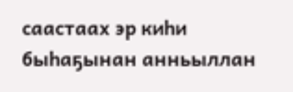саастаах эр киһи быһаҕынан анньыллан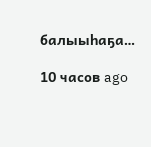балыыһаҕа…

10 часов ago